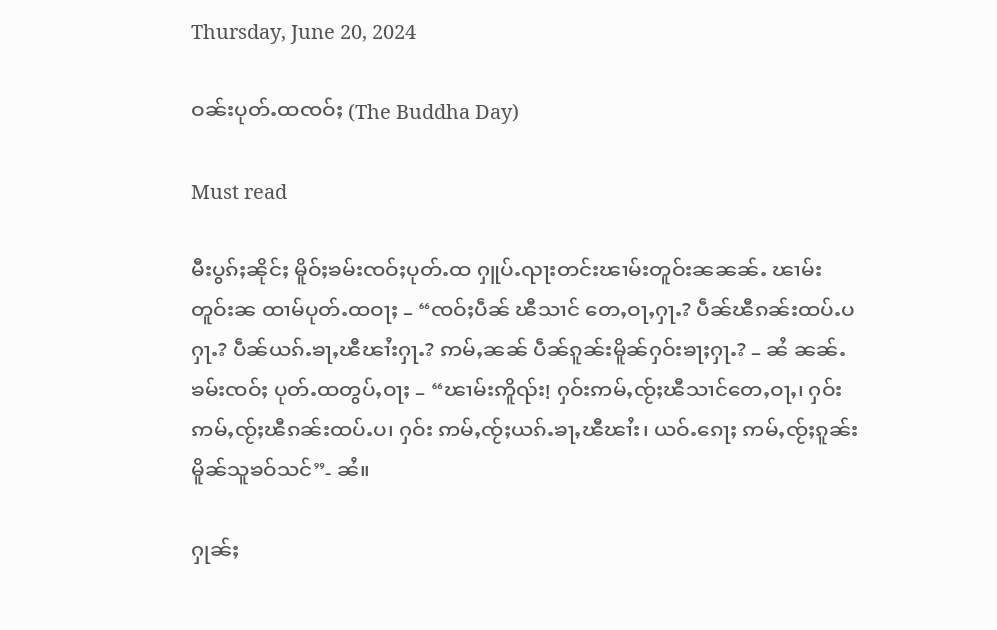Thursday, June 20, 2024

ဝၼ်းပုတ်ႉထၸဝ်ႈ (The Buddha Day)

Must read

မီးပွၵ်ႈၼိုင်ႈ မိူဝ်ႈၶမ်းၸဝ်ႈပုတ်ႉထ ႁူပ်ႉၺႃးတင်းၽၢမ်းတူဝ်းၼၼၼ်ႉ ၽၢမ်းတူဝ်းၼ ထၢမ်ပုတ်ႉထဝႃႈ – “ၸဝ်ႈပဵၼ် ၽီသၢင် တေႇဝႃႇႁႃႉ? ပဵၼ်ၽီၵၼ်းထပ်ႉပႁႃႉ? ပဵၼ်ယၵ်ႉၶႃႇၽီၽၢႆးႁႃႉ? ဢမ်ႇၼၼ် ပဵၼ်ၵူၼ်းမိူၼ်ႁဝ်းၶႃႈႁႃႉ? – ၼႆ ၼၼ်ႉ ၶမ်းၸဝ်ႈ ပုတ်ႉထတွပ်ႇဝႃႈ – “ၽၢမ်းဢိူၺ်း! ႁဝ်းဢမ်ႇၸႂ်ႈၽီသၢင်တေႇဝႃႇ၊ ႁဝ်းဢမ်ႇၸႂ်ႈၽီၵၼ်းထပ်ႉပ၊ ႁဝ်း ဢမ်ႇၸႂ်ႈယၵ်ႉၶႃႇၽီၽၢႆး၊ ယဝ်ႉၵေႃႈ ဢမ်ႇၸႂ်ႈၵူၼ်းမိူၼ်သူၶဝ်သင်”- ၼႆ။

ႁုၼ်ႈ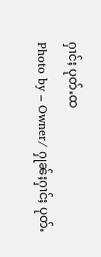ႁၢင်ႈ ပုတ်ႉထ
Photo by – Owner/ ႁုၼ်ႈႁၢင်ႈ ပုတ်ႉ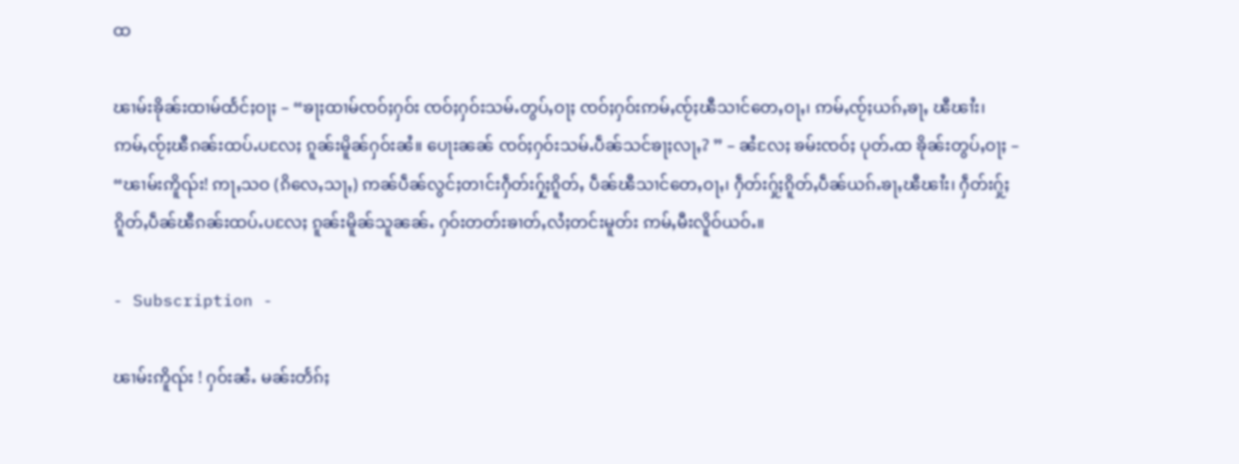ထ

ၽၢမ်းၶိုၼ်းထၢမ်ထႅင်ႈဝႃႈ – “ၶႃႈထၢမ်ၸဝ်ႈႁဝ်း ၸဝ်ႈႁဝ်းသမ်ႉတွပ်ႇဝႃႈ ၸဝ်ႈႁဝ်းဢမ်ႇၸႂ်ႈၽီသၢင်တေႇဝႃႇ၊ ဢမ်ႇၸႂ်ႈယၵ်ႇၶႃႇ ၽီၽၢႆး၊ ဢမ်ႇၸႂ်ႈၽီၵၼ်းထပ်ႉပလႄႈ ၵူၼ်းမိူၼ်ႁဝ်းၼႆ။ ပေႃးၼၼ် ၸဝ်ႈႁဝ်းသမ်ႉပဵၼ်သင်ၶႃႈလႃႇ? ” – ၼႆလႄႈ ၶမ်းၸဝ်ႈ ပုတ်ႉထ ၶိုၼ်းတွပ်ႇဝႃႈ – “ၽၢမ်းဢိူၺ်း! ဢႃႇသဝ (ၵိလေႇသႃႇ) ဢၼ်ပဵၼ်လွင်ႈတၢင်းႁဵတ်းႁႂ်ႈၵိူတ်ႇ ပဵၼ်ၽီသၢင်တေႇဝႃႇ၊ ႁဵတ်းႁႂ်ႈၵိူတ်ႇပဵၼ်ယၵ်ႉၶႃႇၽီၽၢႆး၊ ႁဵတ်းႁႂ်ႈၵိူတ်ႇပဵၼ်ၽီၵၼ်းထပ်ႉပလႄႈ ၵူၼ်းမိူၼ်သူၼၼ်ႉ ႁဝ်းတတ်းၶၢတ်ႇလႆႈတင်းမူတ်း ဢမ်ႇမီးလိူဝ်ယဝ်ႉ။

- Subscription -

ၽၢမ်းဢိူၺ်း ! ႁဝ်းၼႆႉ မၼ်းတႅၵ်ႈ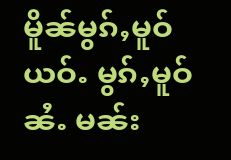မိူၼ်မွၵ်ႇမူဝ်ယဝ်ႉ မွၵ်ႇမူဝ်ၼႆႉ မၼ်း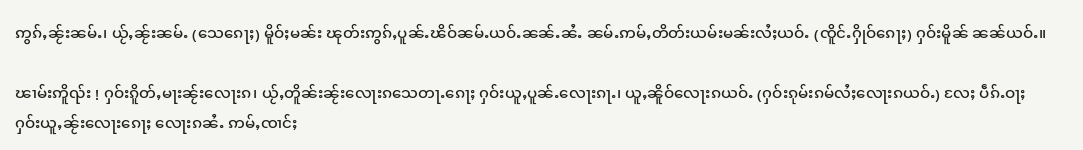ဢွၵ်ႇၼႂ်းၼမ်ႉ၊ ယႂ်ႇၼႂ်းၼမ်ႉ (သေၵေႃႈ) မိူဝ်ႈမၼ်း ၽုတ်းဢွၵ်ႇပူၼ်ႉၽိဝ်ၼမ်ႉယဝ်ႉၼၼ်ႉၼႆႉ ၼမ်ႉဢမ်ႇတိတ်းယမ်းမၼ်းလႆႈယဝ်ႉ (ၸိူင်ႉႁိုဝ်ၵေႃႈ) ႁဝ်းမိူၼ် ၼၼ်ယဝ်ႉ။

ၽၢမ်းဢိူၺ်း ! ႁဝ်းၵိူတ်ႇမႃးၼႂ်းလေႃးၵ၊ ယႂ်ႇတိူၼ်းၼႂ်းလေႃးၵသေတႃႉၵေႃႈ ႁဝ်းယူႇပူၼ်ႉလေႃးၵႃႉ၊ ယူႇၼိူဝ်လေႃးၵယဝ်ႉ (ႁဝ်းၵုမ်းၵမ်လႆႈလေႃးၵယဝ်ႉ) လႄႈ ပဵၵ်ႉဝႃႈ ႁဝ်းယူႇၼႂ်းလေႃးၵေႃႈ လေႃးၵၼႆႉ ဢမ်ႇၸၢင်ႈ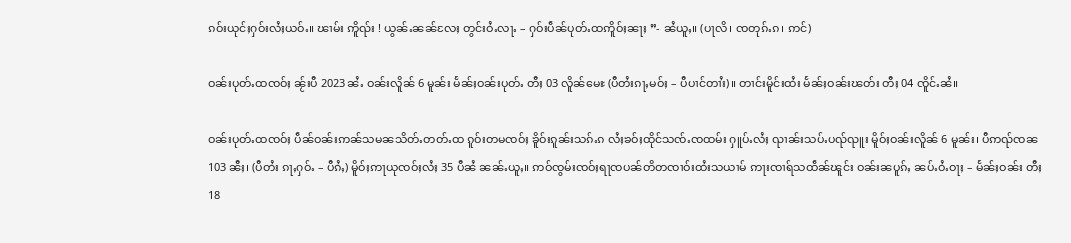ၵဝ်းယုင်ႈႁဝ်းလႆႈယဝ်ႉ။ ၽၢမ်း ဢိူၺ်း ! ယွၼ်ႉၼၼ်လႄႈ တွင်းဝႆႉလႃႉ – ႁဝ်းပဵၼ်ပုတ်ႉထဢိူဝ်ႈၼႃႈ ”- ၼႆယူႇ။ (ပႃလိ၊ ၸတုၵ်ႉၵ၊ ဢင်)

ဝၼ်းပုတ်ႉထၸဝ်ႈ ၼႂ်းပီ 2023 ၼႆႉ ဝၼ်းလိူၼ် 6 မူၼ်း မႅၼ်ႈဝၼ်းပုတ်ႉ တီႈ 03 လိူၼ်မေႊ (ပီတႆးၵႃႇမဝ်ႈ – ပီပၢင်တၢႆး)။ တၢင်းမိူင်းထႆး မႅၼ်ႈဝၼ်းၽတ်း တီႈ 04 ၸိူင်ႉၼႆ။

ဝၼ်းပုတ်ႉထၸဝ်ႈ ပဵၼ်ဝၼ်းဢၼ်သမၼသိတ်ႉတတ်ႉထ ၵူဝ်းတမၸဝ်ႈ ၶိူဝ်းၵူၼ်းသၵ်ႉၵ လႆႈၶဝ်ႈထိုင်သၸ်ႉၸထမ်း ႁူပ်ႉလႆႈ ၺၢၼ်းသပ်ႉပၺ်ၺူး မိူဝ်ႈဝၼ်းလိူၼ် 6 မူၼ်း၊ ပီဢၺ်ၸၼ 103 ၼီႈ၊ (ပီတႆး ၵႃႇႁဝ်ႉ – ပီၵႆႇ) မိူဝ်ႈဢႃယုၸဝ်ႈလႆႈ 35 ပီၼႆ ၼၼ်ႉယူႇ။ ဢဝ်ၸွမ်းၸဝ်ႈရႃၸပၼ်တိတၸၢဝ်းထႆးသယၢမ် ဢႃးၸၢရ်သထဵၼ်ၽူင်း ဝၼ်းၼပူၵ်ႇ ၼပ်ႉဝႆႉဝႃႈ – မႅၼ်ႈဝၼ်း တီႈ 18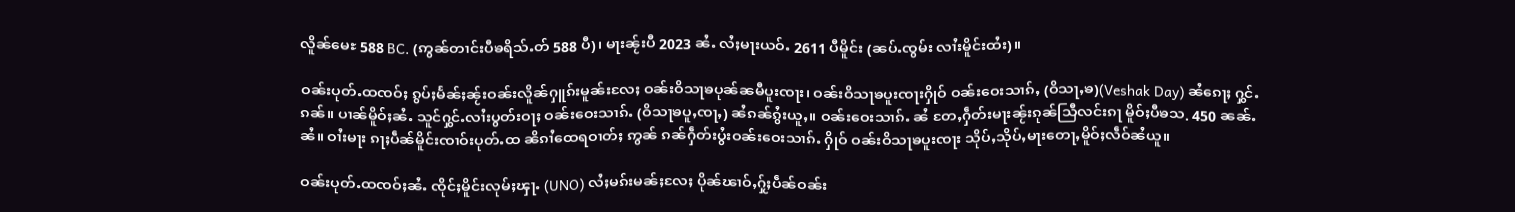လိူၼ်မေႊ 588 BC. (ဢွၼ်တၢင်းပီၶရိသ်ႉတ် 588 ပီ)၊ မႃးၼႂ်းပီ 2023 ၼႆႉ လႆႈမႃးယဝ်ႉ 2611 ပီမိူင်း (ၼပ်ႉၸွမ်း လၢႆးမိူင်းထႆး)။

ဝၼ်းပုတ်ႉထၸဝ်ႈ ၵွပ်ႈမႅၼ်ႈၼႂ်းဝၼ်းလိူၼ်ႁူၵ်းမူၼ်းလႄႈ ဝၼ်းဝိသႃၶပုၼ်ၼမီပူးၸႃး၊ ဝၼ်းဝိသႃၶပူးၸႃးႁိုဝ် ဝၼ်းဝေးသၢၵ်ႇ (ဝိသႃႇၶ)(Veshak Day) ၼႆၵေႃႈ ႁွင်ႉၵၼ်။ ပၢၼ်မိူဝ်ႈၼႆႉ သူင်ႁွင်ႉလၢႆးပွတ်းဝႃႈ ဝၼ်းဝေးသၢၵ်ႉ (ဝိသႃၶပူႇၸႃႇ) ၼႆၵၼ်ၵွႆးယူႇ။ ဝၼ်းဝေးသၢၵ်ႉ ၼႆ တႄႇႁဵတ်းမႃးၼႂ်းၵုၼ်သြီလင်းၵႃ မိူဝ်ႈပီၶသ. 450 ၼၼ်ႉၼႆ။ ဝၢႆးမႃး ၵႃႈပဵၼ်မိူင်းၸၢဝ်းပုတ်ႉထ ၼိၵၢႆထေရဝၢတ်ႈ ဢွၼ် ၵၼ်ႁဵတ်းပွႆးဝၼ်းဝေးသၢၵ်ႉ ႁိုဝ် ဝၼ်းဝိသႃၶပူးၸႃး သိုပ်ႇသိုပ်ႇမႃးတေႃႇမိူဝ်ႈလဵဝ်ၼႆယူ။

ဝၼ်းပုတ်ႉထၸဝ်ႈၼႆႉ ၸိုင်ႈမိူင်းလုမ်ႈၾႃႉ (UNO) လႆႈမၵ်းမၼ်ႈလႄႈ ပိုၼ်ၽၢဝ်ႇႁႂ်ႈပဵၼ်ဝၼ်း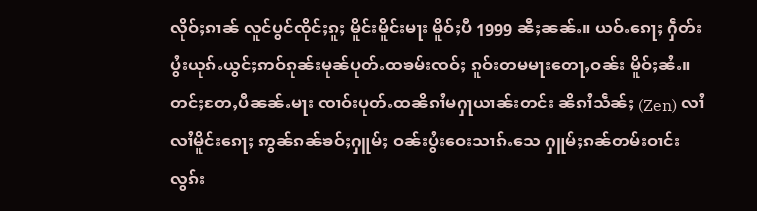လိုဝ်ႈၵၢၼ် လူင်ပွင်ၸိုင်ႈၵူႈ မိူင်းမိူင်းမႃး မိူဝ်ႈပီ 1999 ၼီႈၼၼ်ႉ။ ယဝ်ႉၵေႃႈ ႁဵတ်းပွႆးယုၵ်ႉယွင်ႈဢဝ်ၵုၼ်းမုၼ်ပုတ်ႉထၶမ်းၸဝ်ႈ ၵူဝ်းတမမႃးတေႃႇဝၼ်း မိူဝ်ႈၼႆႉ။ တင်ႈတႄႇပီၼၼ်ႉမႃး ၸၢဝ်းပုတ်ႉထၼိၵၢႆမႁႃယၢၼ်းတင်း ၼိၵၢႆသဵၼ်ႈ (Zen) လၢႆလၢႆမိူင်းၵေႃႈ ဢွၼ်ၵၼ်ၶဝ်ႈႁူမ်ႈ ဝၼ်းပွႆးဝေးသၢၵ်ႉသေ ႁူမ်ႈၵၼ်တမ်းဝၢင်းလွၵ်း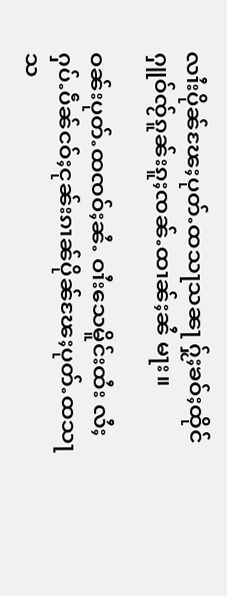လၢႆးပိုၼ်ၽႄႈပုတ်ႉထသႃသၼႃ ႁႂ်ႈၶဝ်ႈထိုင်ႁူဝ်ၸႂ်ၵူၼ်းၵူႈၸၼ်ႉထၢၼ်ႈၼႆ မႃး။

ဝၼ်းပုတ်ႉထၸဝ်ႈၼႆႉ ဝၢႆးသေမိူင်းထႆး လႆႈႁပ်ႉပဵၼ်ငဝ်ႈငုၼ်းၵၢၼ်ပိုၼ်ၽႄႈပုတ်ႉထသႃသ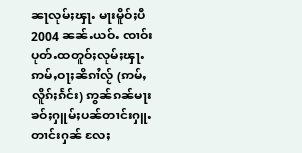ၼႃလုမ်ႈၾႃႉ မႃးမိူဝ်ႈပီ 2004 ၼၼ်ႉယဝ်ႉ ၸၢဝ်းပုတ်ႉထတူဝ်ႈလုမ်ႈၾႃႉ ဢမ်ႇဝႃႈၼိၵၢႆလႂ် (ဢမ်ႇလိူၵ်ႈၵႅင်း) ဢွၼ်ၵၼ်မႃးၶဝ်ႈႁူမ်ႈပၼ်တၢင်းႁူႉတၢင်းႁၼ် လႄႈ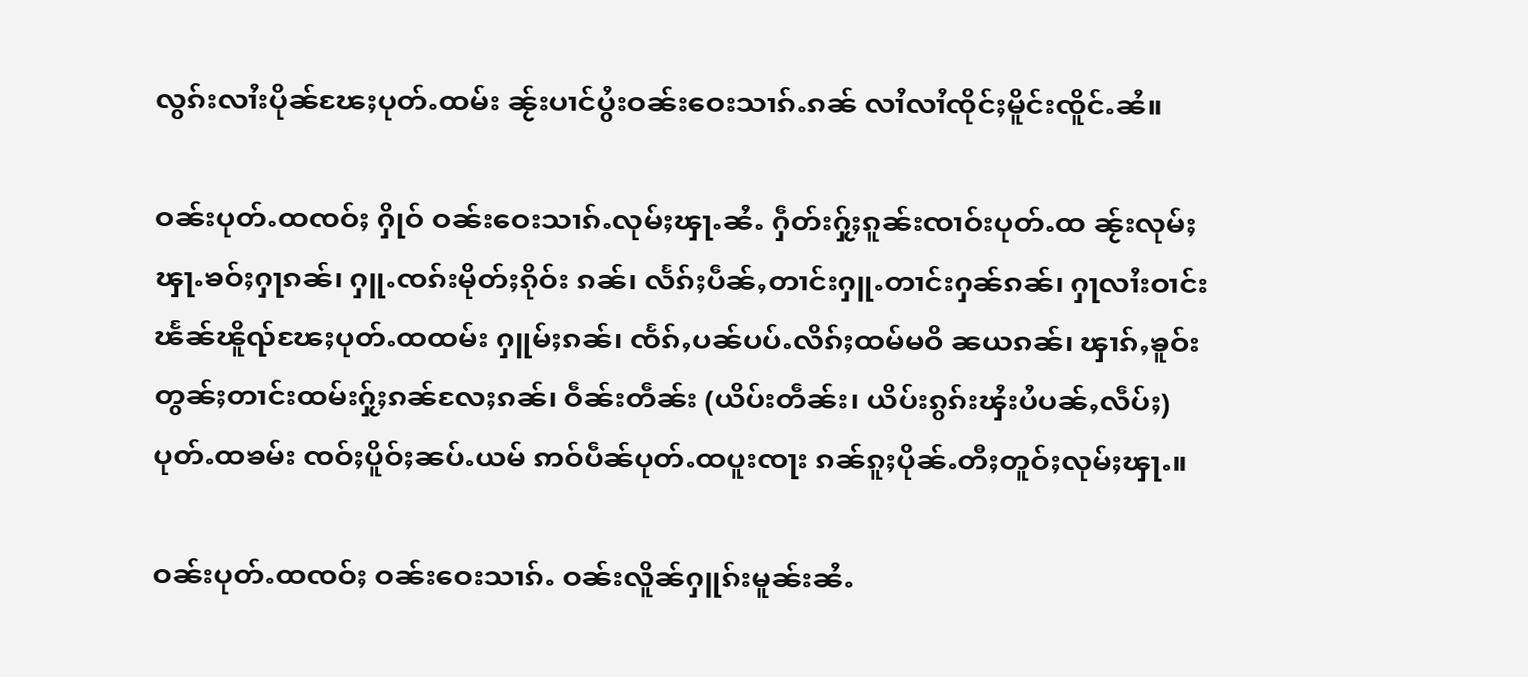လွၵ်းလၢႆးပိုၼ်ၽႄႈပုတ်ႉထမ်း ၼႂ်းပၢင်ပွႆးဝၼ်းဝေးသၢၵ်ႉၵၼ် လၢႆလၢႆၸိုင်ႈမိူင်းၸိူင်ႉၼႆ။

ဝၼ်းပုတ်ႉထၸဝ်ႈ ႁိုဝ် ဝၼ်းဝေးသၢၵ်ႉလုမ်ႈၾႃႉၼႆႉ ႁဵတ်းႁႂ်ႈၵူၼ်းၸၢဝ်းပုတ်ႉထ ၼႂ်းလုမ်ႈၾႃႉၶဝ်ႈႁႃၵၼ်၊ ႁူႉၸၵ်းမိုတ်ႈၵိုဝ်း ၵၼ်၊ လႅၵ်ႈပဵၼ်ႇတၢင်းႁူႉတၢင်းႁၼ်ၵၼ်၊ ႁႃလၢႆးဝၢင်းၽႅၼ်ၽိူၺ်ၽႄႈပုတ်ႉထထမ်း ႁူမ်ႈၵၼ်၊ ၸႅၵ်ႇပၼ်ပပ်ႉလိၵ်ႈထမ်မဝိ ၼယၵၼ်၊ ၾၢၵ်ႇၶူဝ်းတွၼ်ႈတၢင်းထမ်းႁႂ်ႈၵၼ်လႄႈၵၼ်၊ ဝဵၼ်းတဵၼ်း (ယိပ်းတဵၼ်း၊ ယိပ်းၵွၵ်းၾႆးပႆပၼ်ႇလဵပ်ႈ) ပုတ်ႉထၶမ်း ၸဝ်ႈပိူဝ်ႈၼပ်ႉယမ် ဢဝ်ပဵၼ်ပုတ်ႉထပူးၸႃး ၵၼ်ၵူႈပိုၼ်ႉတီႈတူဝ်ႈလုမ်ႈၾႃႉ။

ဝၼ်းပုတ်ႉထၸဝ်ႈ ဝၼ်းဝေးသၢၵ်ႉ ဝၼ်းလိူၼ်ႁူၵ်းမူၼ်းၼႆႉ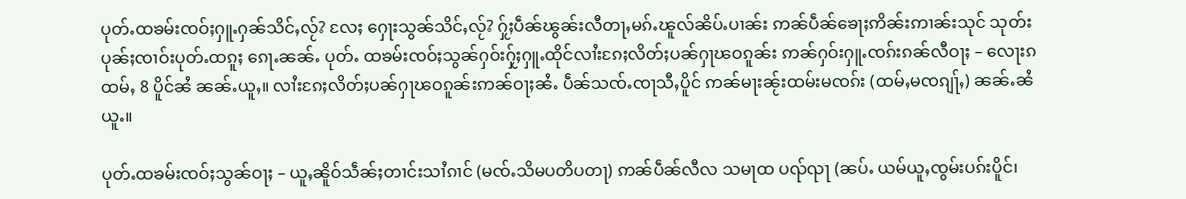ပုတ်ႉထၶမ်းၸဝ်ႈႁူႉႁၼ်သိင်ႇလႂ်? လႄႈ ႁေႃးသွၼ်သိင်ႇလႂ်? ႁႂ်ႈပဵၼ်ၽွၼ်းလီတႃႇမၵ်ႉၽူလ်ၼိပ်ႉပၢၼ်း ဢၼ်ပဵၼ်ၶေႃႈဢိၼ်းဢၢၼ်းသုင် သုတ်းပုၼ်ႈၸၢဝ်းပုတ်ႉထၵူႈ ၵေႃႉၼၼ်ႉ ပုတ်ႉ ထၶမ်းၸဝ်ႈသွၼ်ႁဝ်းႁႂ်ႈႁူႉထိုင်လၢႆးၵႄႈလိတ်ႈပၼ်ႁႃၽဝၵူၼ်း ဢၼ်ႁဝ်းႁူႉၸၵ်းၵၼ်လီဝႃႈ – လေႃးၵထမ်ႇ 8 ပိူင်ၼႆ ၼၼ်ႉယူႇ။ လၢႆးၵႄႈလိတ်ႈပၼ်ႁႃၽဝၵူၼ်းဢၼ်ဝႃႈၼႆႉ ပဵၼ်သၸ်ႉၸႃသီႇပိူင် ဢၼ်မႃးၼႂ်းထမ်းမၸၵ်း (ထမ်ႇမၸၵျႃ်ႇ) ၼၼ်ႉၼႆယူႉ။

ပုတ်ႉထၶမ်းၸဝ်ႈသွၼ်ဝႃႈ – ယူႇၼိူဝ်သဵၼ်ႈတၢင်းသၢႆၵၢင် (မၸ်ႉသိမပတိပတႃ) ဢၼ်ပဵၼ်လီလ သမႃထ ပၺ်ၺႃ (ၼပ်ႉ ယမ်ယူႇၸွမ်းပၵ်းပိူင်၊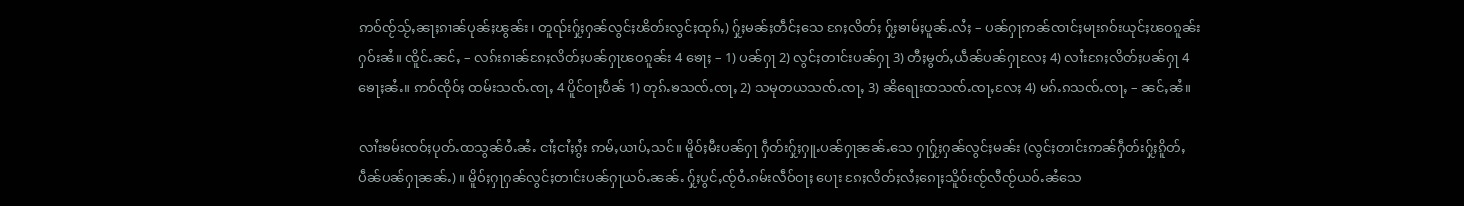ဢဝ်ၸႂ်သႂ်ႇၼႃႈၵၢၼ်ပုၼ်ႈၽွၼ်း၊ တူၺ်းႁႂ်ႈႁၼ်လွင်ႈၽိတ်းလွင်ႈထုၵ်ႇ) ႁႂ်ႈမၼ်ႈတဵင်ႈသေ ၵႄႈလိတ်ႈ ႁႂ်ႈၶၢမ်ႈပူၼ်ႉလႆႈ – ပၼ်ႁႃဢၼ်ၸၢင်ႈမႃးၵဝ်းယုင်ႈၽဝၵူၼ်းႁဝ်းၼႆ။ ၸိူင်ႉၼင်ႇ – လၵ်းၵၢၼ်ၵႄႈလိတ်ႈပၼ်ႁႃၽဝၵူၼ်း 4 ၶေႃႈ – 1) ပၼ်ႁႃ 2) လွင်ႈတၢင်းပၼ်ႁႃ 3) တီႈမွတ်ႇယဵၼ်ပၼ်ႁႃလႄႈ 4) လၢႆးၵႄႈလိတ်ႈပၼ်ႁႃ 4 ၶေႃႈၼႆႉ။ ဢဝ်ၸိုဝ်ႈ ထမ်းသၸ်ႉၸႃႇ 4 ပိူင်ဝႃႈပဵၼ် 1) တုၵ်ႉၶသၸ်ႉၸႃႇ 2) သမုတယသၸ်ႉၸႃႇ 3) ၼိရေႃးထသၸ်ႉၸႃႇလႄႈ 4) မၵ်ႉၵသၸ်ႉၸႃႇ – ၼင်ႇၼႆ။

လၢႆးၶမ်းၸဝ်ႈပုတ်ႉထသွၼ်ဝႆႉၼႆႉ ငၢႆႈငၢႆႈၵွႆး ဢမ်ႇယၢပ်ႇသင်။ မိူဝ်ႈမီးပၼ်ႁႃ ႁဵတ်းႁႂ်ႈႁူႉပၼ်ႁႃၼၼ်ႉသေ ႁႃႁႂ်ႈႁၼ်လွင်ႈမၼ်း (လွင်ႈတၢင်းဢၼ်ႁဵတ်းႁႂ်ႈၵိူတ်ႇပဵၼ်ပၼ်ႁႃၼၼ်ႉ)။ မိူဝ်ႈႁႃႁၼ်လွင်ႈတၢင်းပၼ်ႁႃယဝ်ႉၼၼ်ႉ ႁႂ်ႈပွင်ႇၸႂ်ဝႆႉၵမ်းလဵဝ်ဝႃႈ ပေႃး ၵႄႈလိတ်ႈလႆႈၵေႃႈသိူဝ်းၸႂ်လီၸႂ်ယဝ်ႉၼႆသေ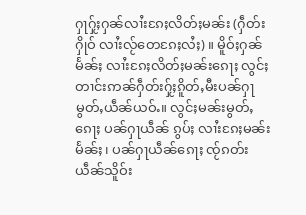ႁႃႁႂ်ႈႁၼ်လၢႆးၵႄႈလိတ်ႈမၼ်း (ႁဵတ်းႁိုဝ် လၢႆးလႂ်တေၵႄႈလႆႈ)။ မိူဝ်ႈႁၼ်မႅၼ်ႈ လၢႆးၵႄႈလိတ်ႈမၼ်းၵေႃႈ လွင်ႈတၢင်းဢၼ်ႁဵတ်းႁႂ်ႈၵိူတ်ႇမီးပၼ်ႁႃမွတ်ႇယဵၼ်ယဝ်ႉ။ လွင်ႈမၼ်းမွတ်ႇၵေႃႈ ပၼ်ႁႃယဵၼ် ၵွပ်ႈ လၢႆးၵႄႈမၼ်းမႅၼ်ႈ၊ ပၼ်ႁႃယဵၼ်ၵေႃႈ ၸႂ်ၵတ်းယဵၼ်သိူဝ်း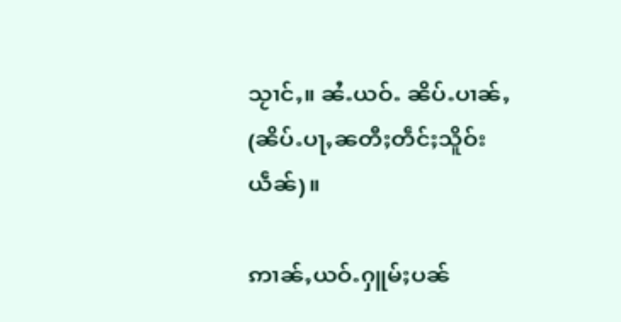သႂၢင်ႇ။ ၼႆႉယဝ်ႉ ၼိပ်ႉပၢၼ်ႇ (ၼိပ်ႉပႃႇၼတီႈတဵင်ႈသိူဝ်းယဵၼ်)။

ဢၢၼ်ႇယဝ်ႉႁူမ်ႈပၼ်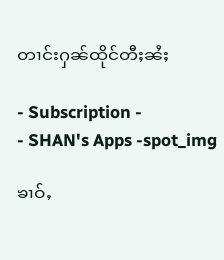တၢင်းႁၼ်ထိုင်တီႈၼႆႈ

- Subscription -
- SHAN's Apps -spot_img

ၶၢဝ်ႇ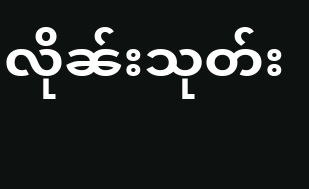လိုၼ်းသုတ်း